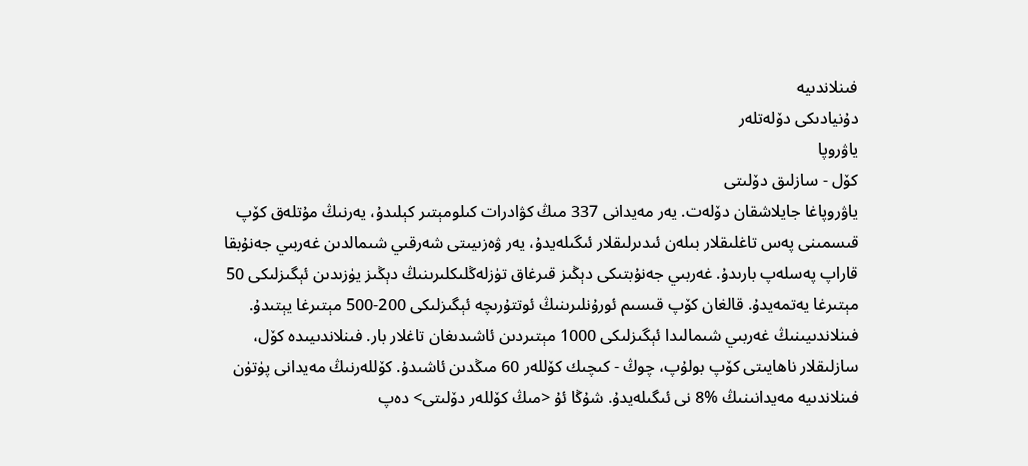فىنلاندىيە
دۇنيادىكى دۆلەتلەر
ياۋروپا
كۆل - سازلىق دۆلىتى
ياۋروپاغا جايلاشقان دۆلەت. يەر مەيدانى 337 مىڭ كۋادرات كىلومېتىر كېلىدۇ، يەرنىڭ مۇتلەق كۆپ قىسمىنى پەس تاغلىقلار بىلەن ئىدىرلىقلار ئىگىلەيدۇ، يەر ۋەزىيىتى شەرقىي شىمالدىن غەربىي جەنۇبقا قاراپ پەسلەپ بارىدۇ. غەربىي جەنۇبتىكى دېڭىز قىرغاق تۈزلەڭلىكلىرىنىڭ دېڭىز يۈزىدىن ئېگىزلىكى 50 مېتىرغا يەتمەيدۇ. قالغان كۆپ قىسىم ئورۇنلىرىنىڭ ئوتتۇرىچە ئېگىزلىكى 200-500 مېتىرغا يېتىدۇ. فىنلاندىيىنىڭ غەربىي شىمالىدا ئېگىزلىكى 1000 مېتىردىن ئاشىدىغان تاغلار بار. فىنلاندىيىدە كۆل، سازلىقلار ناھايىتى كۆپ بولۇپ، چوڭ - كىچىك كۆللەر 60 مىڭدىن ئاشىدۇ. كۆللەرنىڭ مەيدانى پۈتۈن فىنلاندىيە مەيدانىنىڭ %8 نى ئىگىلەيدۇ. شۇڭا ئۇ <مىڭ كۆللەر دۆلىتى> دەپ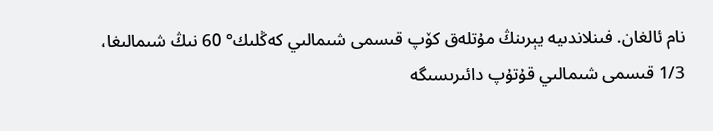نام ئالغان. فىنلاندىيە يېرىنڭ مۇتلەق كۆپ قىسمى شىمالىي كەڭلىك° 60 نىڭ شىمالىغا،
1/3 قىسمى شىمالىي قۇتۇپ دائىرىسىگە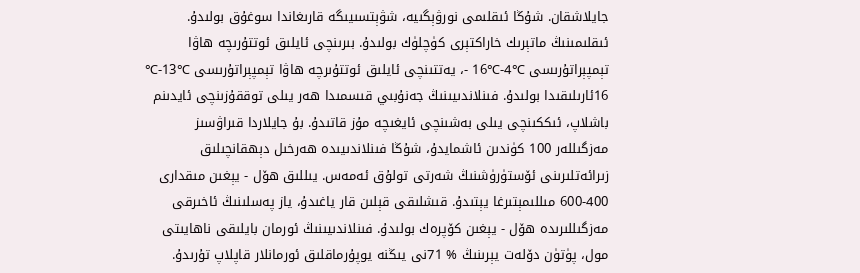جايلاشقان. شۇڭا ئىقلىمى نورۋېگىيە، شۋېتسىيىگە قارىغاندا سوغۇق بولىدۇ. ئىقلىمىنىڭ ماتېرىك خاراكتېرى كۈچلۈك بولىدۇ. بىرىنچى ئايلىق ئوتتۇرىچە ھاۋا تېمپېراتۇرىسى ℃4-℃16 -، يەتتىنچى ئايلىق ئوتتۇىرچە ھاۋا تېمپېراتۇرىسى ℃13-℃ 16ئارىلىقىدا بولىدۇ. فىنلاندىيىنىڭ جەنۇبىي قىسمىدا ھەر يىلى توققۇزىنچى ئايدىنم باشلاپ، ئىككىنچى يىلى بەشىنچى ئايغىچە مۇز قاتىدۇ. بۇ جايلاردا قىراۋسىز مەزگىللەر 100 كۈندىن ئاشمايدۇ، شۇڭا فىنلاندىيىدە ھەرخىل دېھقانچىلىق زىرائەتلىرىنى ئۆستۈرۈشنىڭ شەرتى تولۇق ئەمەس. يىللىق ھۆل - يېغىن مىقدارى 400-600 مىللىمېتىرغا يېتىدۇ. قىشلىقى قېلىن قار ياغىدۇ، ياز پەسلىنىڭ ئاخىرقى مەزگىللىرىدە ھۆل - يېغىن كۆپرەك بولىدۇ. فىنلاندىيىنىڭ ئورمان بايلىقى ناھايىتى مول، پۈتۈن دۆلەت يېرىنىڭ % 71نى يىڭنە يوپۇرماقلىق ئورمانلار قاپلاپ تۇرىدۇ.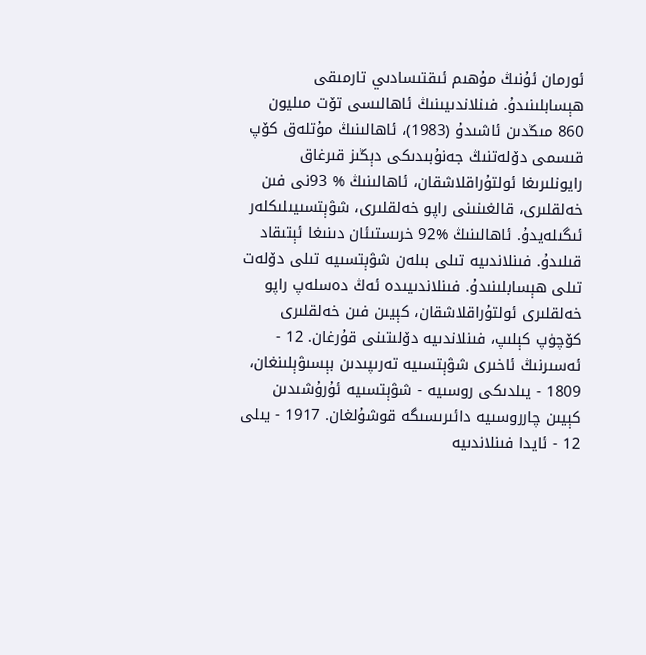ئورمان ئۇنىڭ مۇھىم ئىقتىسادىي تارمىقى ھېسابلىنىدۇ. فىنلاندىيىنىڭ ئاھالىسى تۆت مىليون 860 مىڭدىن ئاشىدۇ (1983)، ئاھالىنىڭ مۇتلەق كۆپ قىسمى دۆلەتنىڭ جەنۇبىدىكى دېڭىز قىرغاق رايونلىرىغا ئولتۇراقلاشقان، ئاھالىنىڭ % 93نى فىن خەلقلىرى، قالغىنىنى راپو خەلقلىرى، شۋېتسىيىلىكلەر ئىگىلەيدۇ. ئاھالىنىڭ %92 خرىستىئان دىنىغا ئېتىقاد قىلىدۇ. فىنلاندىيە تىلى بىلەن شۋېتسىيە تىلى دۆلەت تىلى ھېسابلىنىدۇ. فىنلاندىيىدە ئەڭ دەسلەپ راپو خەلقلىرى ئولتۇراقلاشقان، كېيىن فىن خەلقلىرى كۆچۈپ كېلىپ، فىنلاندىيە دۆلىتىنى قۇرغان. 12 - ئەسىرنىڭ ئاخىرى شۋېتسىيە تەرىپىدىن بېسىۋېلىنغان، 1809 - يىلدىكى روسىيە - شۋېتسىيە ئۇرۇشىدىن كېيىن چارروسىيە دائىرىسىگە قوشۇلغان. 1917 - يىلى 12 - ئايدا فىنلاندىيە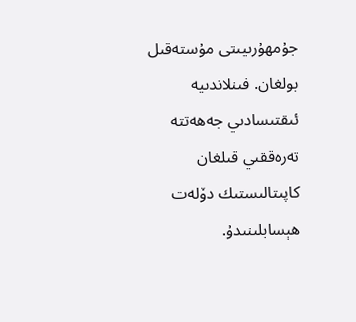جۇمھۇرىيىتى مۇستەقىل بولغان. فىنلاندىيە ئىقتىسادىي جەھەتتە تەرەققىي قىلغان كاپىتالىستىك دۆلەت ھېسابلىنىدۇ.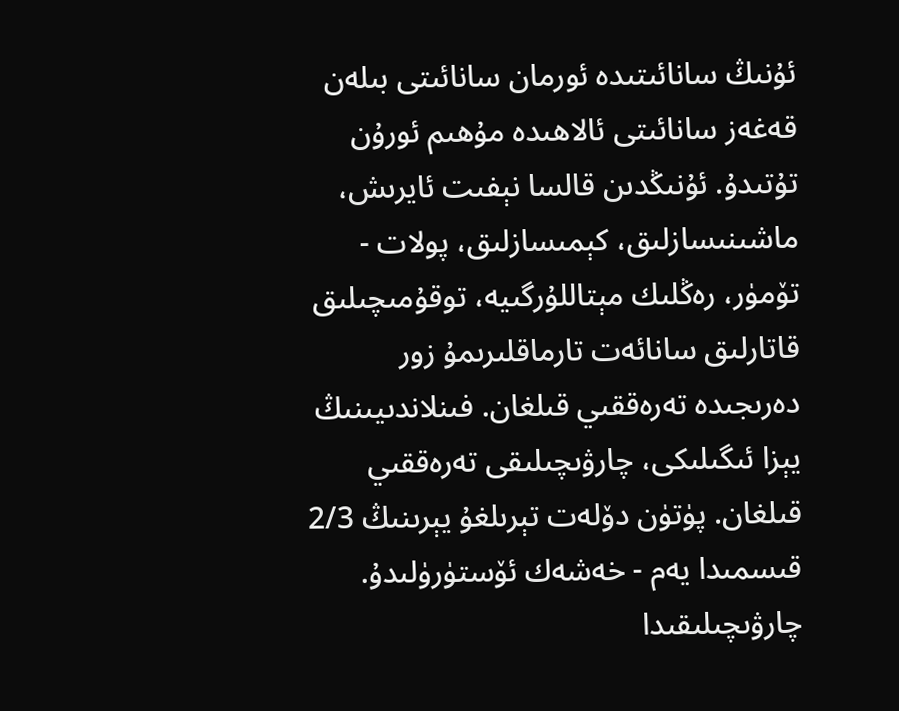ئۇنىڭ سانائىتىدە ئورمان سانائىتى بىلەن قەغەز سانائىتى ئالاھىدە مۇھىم ئورۇن تۇتىدۇ. ئۇنىڭدىن قالسا نېفىت ئايرىش، ماشىنىسازلىق، كېمىسازلىق، پولات - تۆمۈر، رەڭلىك مېتاللۇرگىيە، توقۇمىچىلىق قاتارلىق سانائەت تارماقلىرىمۇ زور دەرىجىدە تەرەققىي قىلغان. فىنلاندىيىنىڭ يېزا ئىگىلىكى، چارۋىچىلىقى تەرەققىي قىلغان. پۈتۈن دۆلەت تېرىلغۇ يېرىنىڭ 2/3 قىسمىدا يەم - خەشەك ئۆستۈرۈلىدۇ. چارۋىچىلىقىدا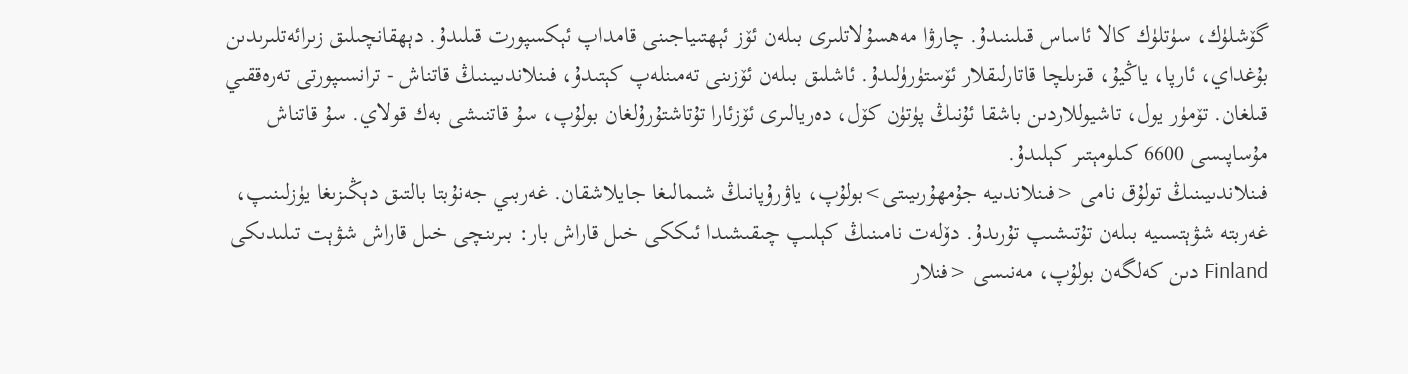گۆشلۈك، سۈتلۈك كالا ئاساس قىلىنىدۇ. چارۋا مەھسۇلاتلىرى بىلەن ئۆز ئېھتىياجىنى قامداپ ئېكسپورت قىلىدۇ. دېھقانچىلىق زىرائەتلىرىدىن بۇغداي، ئارپا، ياڭيۇ، قىزىلچا قاتارلىقلار ئۆستۈرۈلىدۇ. ئاشلىق بىلەن ئۆزىنى تەمىنلەپ كېتىدۇ، فىنلاندىيىنىڭ قاتناش - ترانسىپورتى تەرەققىي قىلغان. تۆمۈر يول، تاشيوللاردىن باشقا ئۇنىڭ پۈتۈن كۆل، دەريالىرى ئۆزئارا تۇتاشتۇرۇلغان بولۇپ، سۇ قاتنىشى بەك قولاي. سۇ قاتناش مۇساپىسى 6600 كىلومېتىر كېلىدۇ.
فىنلاندىيىنىڭ تولۇق نامى <فىنلاندىيە جۇمھۇرىيىتى>بولۇپ، ياۋرۇپانىڭ شىمالىغا جايلاشقان. غەربىي جەنۇبتا بالتىق دېڭىزىغا يۈزلىنىپ، غەربتە شۋېتسىيە بىلەن تۇتىشىپ تۇرىدۇ. دۆلەت نامىنىڭ كېلىپ چىقىشىدا ئىككى خىل قاراش بار: بىرىنچى خىل قاراش شۋېت تىلىدىكى Finland دىن كەلگەن بولۇپ، مەنىسى <فنلار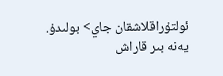ئولتۇراقلاشقان جاي> بولىدۇ. يەنە بىر قاراش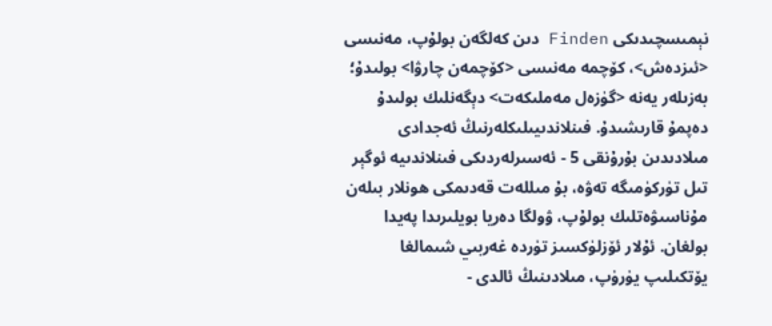نېمىسچىدىكى Finden دىن كەلگەن بولۇپ، مەنىسى <ئىزدەش>، كۆچمە مەنىسى <كۆچمەن چارۋا> بولىدۇ؛ بەزىلەر يەنە <گۈزەل مەملىكەت> دېگەنلىك بولىدۇ دەپمۇ قارىشىدۇ. فىنلاندىيىلىكلەرنىڭ ئەجدادى مىلادىدىن بۇرۇنقى 5 - ئەسىرلەردىكى فىنلاندىيە ئوگېر تىل تۈركۈمىگە تەۋە، بۇ مىللەت قەدىمكى ھونلار بىلەن مۇناسىۋەتلىك بولۇپ، ۋولگا دەريا بويلىرىدا پەيدا بولغان. ئۇلار ئۆزلۈكسىز تۈردە غەربىي شىمالغا يۆتكىلىپ يۈرۈپ، مىلادىنىڭ ئالدى -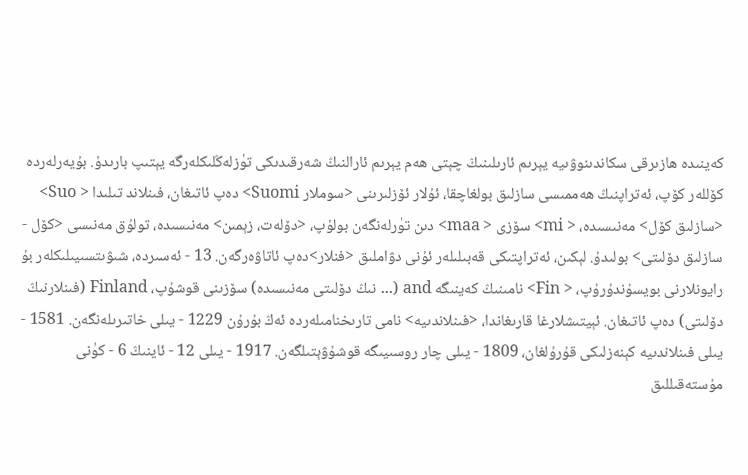كەينىدە ھازىرقى سكاندىنوۋىيە يېرىم ئارىلىنىڭ چېتى ھەم يېرىم ئارالنىڭ شەرقىدىكى تۈزلەڭلىكلەرگە يېتىپ بارىدۇ. بۇيەرلەردە كۆللەر كۆپ، ئەتراپنىڭ ھەممىسى سازلىق بولغاچقا، ئۇلار ئۆزلىرىنى <سوملار Suomi> دەپ ئاتىغان، فىنلاند تىلىدا < Suo> <سازلىق كۆل> مەنىسىدە، < mi> سۆزى < maa> دىن تۈرلەنگەن بولۇپ، <دۆلەت، زېمىن> مەنىسىدە، تولۇق مەنىسى <كۆل - سازلىق دۆلىتى> بولىدۇ. لېكىن، ئەتراپتىكى قەبىلىلەر ئۇنى دۋاملىق <فنلار>دەپ ئاتاۋەرگەن. 13 - ئەسىردە، شىۋىتسىيىلىكلەر بۇ رايونلارنى بويسۇندۇرۇپ، < Fin> نامىنىڭ كەينىگە and (... نىڭ دۆلىتى مەنىسىدە) سۆزىنى قوشۇپ، Finland (فىنلارنىڭ دۆلىتى) دەپ ئاتىغان. ئېيتىشلارغا قارىغاندا، <فىنلاندىيە> نامى تارىخنامىلەردە ئەڭ بۇرۇن 1229 - يىلى خاتىرىلەنگەن. 1581 - يىلى فىنلاندىيە كېنەزلىكى قۇرۇلغان، 1809 - يىلى چار روسىيىگە قوشۇۋېتىلگەن. 1917 - يىلى 12 - ئاينىڭ 6 - كۈنى مۇستەقىللىق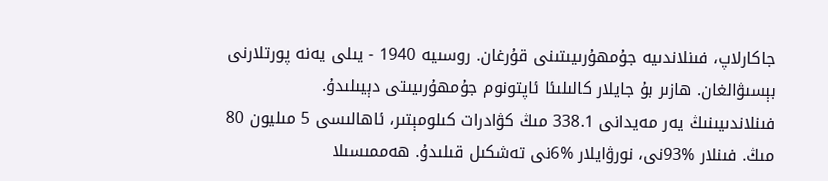جاكارلاپ، فىنلاندىيە جۇمھۇرىيىتىنى قۇرغان. روسىيە 1940 - يىلى يەنە پورتلارنى بېسىۋالغان. ھازىر بۇ جايلار كالىلىئا ئاپتونوم جۇمھۇرىيىتى دېيىلىدۇ.
فىنلاندىيىنىڭ يەر مەيدانى 338.1 مىڭ كۋادرات كىلومېتىر، ئاھالىسى 5 مىليون 80 مىڭ. فىنلار %93نى، نورۋايلار %6نى تەشكىل قىلىدۇ. ھەممىسىلا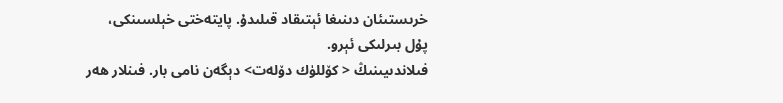خرىستىئان دىنىغا ئېتىقاد قىلىدۇ. پايتەختى خېلسىنكى، پۇل بىرلىكى ئېرو.
فىلاندىيىنىڭ < كۆللۈك دۆلەت> دېگەن نامى بار. فىنلار ھەر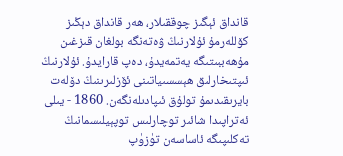قانداق ئېگىز چوققىلار، ھەر قانداق دېڭىز كۆللەرمۇ ئۇلارنىڭ ۋەتەنگە بولغان قىزغىن مۇھەببىتىگە يەتمەيدۇ، دەپ قارايدۇ. ئۇلارنىڭ ئىپتىخارلىق ھېسسىياتىنى ئۆزلىرىنىڭ دۆلەت بايرىقىدىمۇ تولۇق ئىپادىلەنگەن. 1860 - يىلى ئەتراپىدا شائىر توچارلىس توپېيلىسمانىڭ تەكلىپىگە ئاساسەن تۈزۈپ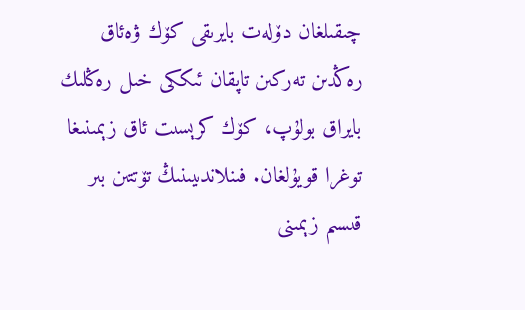چىقىلغان دۆلەت بايرىقى كۆك ۋەئاق رەڭدىن تەركىن تاپقان ئىككى خىل رەڭلىك بايراق بولۇپ، كۆك كرېسىت ئاق زېمىنىغا توغرا قويۇلغان. فىنلاندىيىنىڭ تۆتتىن بىر قىسىم زېمىنى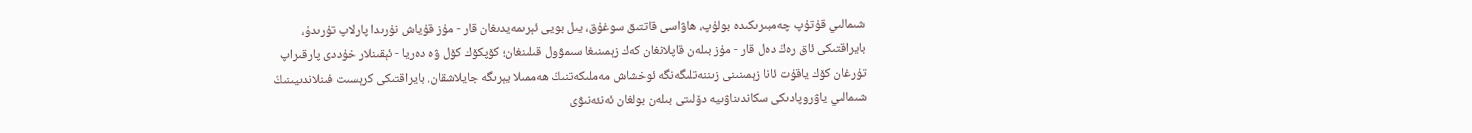شىمالىي قۇتۇپ چەمبىرىكىدە بولۇپ، ھاۋاسى قاتتىق سوغۇق، يىل بويى ئېرىمەيدىغان قار - مۇز قۇياش نۇرىدا پارلاپ تۇرىدۇ، بايراقتىكى ئاق رەڭ دەل قار - مۇز بىلەن قاپلانغان كەك زېمىنىغا سىمۋول قىلىنغان؛ كۆپكۆك كۆل ۋە دەريا - ئېقىنلار خۇددى پارقىراپ تۇرغان كۆك ياقۇت ئانا زېمىنىنى زىننەتلىگەنگە ئوخشاش مەملىكەتنىڭ ھەممىلا يېرىگە جايلاشقان. بايراقتىكى كرېسىت فىنلاندىيىنىڭ شىمالىي ياۋروپادىكى سكاندىناۋىيە دۆلىتى بىلەن بولغان ئەنئەنىۋى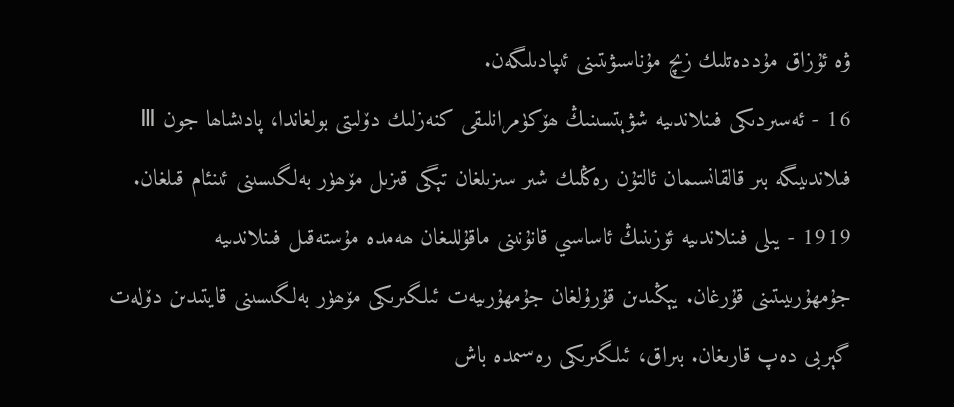ۋە ئۇزاق مۇددەتلىك زىچ مۇناسىۋىتىنى ئىپادىلىگەن.
16 - ئەسىردىكى فىنلاندىيە شۋېتسىنىڭ ھۆكۈمرانلىقى كنەزلىك دۆلىتى بولغاندا، پادىشاھا جون Ⅲ فىلاندىيىگە بىر قالقانسىمان ئالتۇن رەڭلىك شىر سىزىلغان تېگى قىزىل مۆھۈر بەلگىسىنى ئىنئام قىلغان. 1919 - يىلى فىنلاندىيە ئۆزىنىڭ ئاساسىي قانۇنىنى ماقۇللىغان ھەمدە مۇستەقىل فىنلاندىيە جۇمھۇرىيىتىنى قۇرغان. يېڭىدىن قۇرۇلغان جۇمھۇرىيەت ئىلگىرىكى مۆھۈر بەلگىسىنى قايتىدىن دۆلەت گېربى دەپ قارىغان. بىراق، ئىلگىرىكى رەسىمدە باش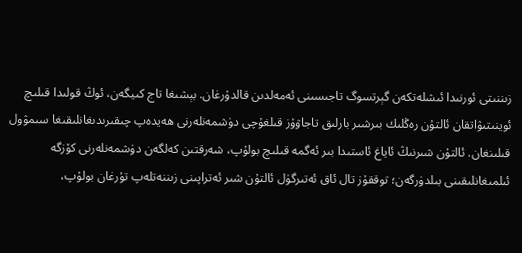زىننىتى ئورنىدا ئىشلەتكەن گېرتسوگ تاجىسىنى ئەمەلدىن قالدۇرغان. بېشىغا تاج كىيگەن، ئوڭ قولىدا قىلىچ ئوينىتىۋاتقان ئالتۇن رەڭلىك بىرشىر بارلىق تاجاۋۇز قىلغۇچى دۈشمەنلەرنى ھەيدەپ چىقىرىدىغانلىقىغا سىمۋول قىلىنغان. ئالتۇن شىرنىڭ ئاياغ ئاستىدا بىر ئەگمە قىلىچ بولۇپ، شەرقتىن كەلگەن دۈشمەنلەرنى كۆزگە ئىلمىغانلىقىنى بىلدۈرگەن؛ توققۇز تال ئاق ئەتىرگۈل ئالتۇن شىر ئەتراپىنى زىننەتلەپ تۇرغان بولۇپ،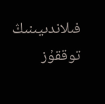فىلاندىيىنىڭ توققۇز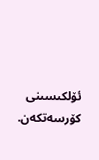ئۆلكىسىنى كۆرسەتكەن.